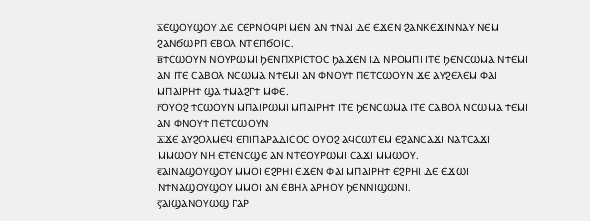ⲁ̅ⲈϢⲞⲨϢⲞⲨ ⲆⲈ ⲤⲈⲢⲚⲞϤⲢⲒ ⲘⲈⲚ ⲀⲚ ϮⲚⲀⲒ ⲆⲈ ⲈϪⲈⲚ ϨⲀⲚⲔⲈϪⲒⲚⲚⲀⲨ ⲚⲈⲘ ϨⲀⲚϬⲰⲢⲠ ⲈⲂⲞⲖ ⲚⲦⲈⲠϬⲞⲒⲤ.
ⲃ̅ϮⲤⲰⲞⲨⲚ ⲚⲞⲨⲢⲰⲘⲒ ϦⲈⲚⲠⲬⲢⲒⲤⲦⲞⲤ ϦⲀϪⲈⲚ ⲒⲆ ⲚⲢⲞⲘⲠⲒ ⲒⲦⲈ ϦⲈⲚⲤⲰⲘⲀ ⲚϮⲈⲘⲒ ⲀⲚ ⲒⲦⲈ ⲤⲀⲂⲞⲖ ⲚⲤⲰⲘⲀ ⲚϮⲈⲘⲒ ⲀⲚ ⲪⲚⲞⲨϮ ⲠⲈⲦⲤⲰⲞⲨⲚ ϪⲈ ⲀⲨϨⲈⲖⲈⲘ ⲪⲀⲒ ⲘⲠⲀⲒⲢⲎϮ ϢⲀ ϮⲘⲀϨⲄϮ ⲘⲪⲈ.
ⲅ̅ⲞⲨⲞϨ ϮⲤⲰⲞⲨⲚ ⲘⲠⲀⲒⲢⲰⲘⲒ ⲘⲠⲀⲒⲢⲎϮ ⲒⲦⲈ ϦⲈⲚⲤⲰⲘⲀ ⲒⲦⲈ ⲤⲀⲂⲞⲖ ⲚⲤⲰⲘⲀ ϮⲈⲘⲒ ⲀⲚ ⲪⲚⲞⲨϮ ⲠⲈⲦⲤⲰⲞⲨⲚ
ⲇ̅ϪⲈ ⲀⲨϨⲞⲖⲘⲈϤ ⲈⲠⲒⲠⲀⲢⲀⲆⲒⲤⲞⲤ ⲞⲨⲞϨ ⲀϤⲤⲰⲦⲈⲘ ⲈϨⲀⲚⲤⲀϪⲒ ⲚⲀⲦⲤⲀϪⲒ ⲘⲘⲰⲞⲨ ⲚⲎ ⲈⲦⲈⲚⲤϢⲈ ⲀⲚ ⲚⲦⲈⲞⲨⲢⲰⲘⲒ ⲤⲀϪⲒ ⲘⲘⲰⲞⲨ.
ⲉ̅ⲀⲒⲚⲀϢⲞⲨϢⲞⲨ ⲘⲘⲞⲒ ⲈϨⲢⲎⲒ ⲈϪⲈⲚ ⲪⲀⲒ ⲘⲠⲀⲒⲢⲎϮ ⲈϨⲢⲎⲒ ⲆⲈ ⲈϪⲰⲒ ⲚϮⲚⲀϢⲞⲨϢⲞⲨ ⲘⲘⲞⲒ ⲀⲚ ⲈⲂⲎⲖ ⲀⲢⲎⲞⲨ ϦⲈⲚⲚⲒϢⲰⲚⲒ.
ⲋ̅ⲀⲒϢⲀⲚⲞⲨⲰϢ ⲄⲀⲢ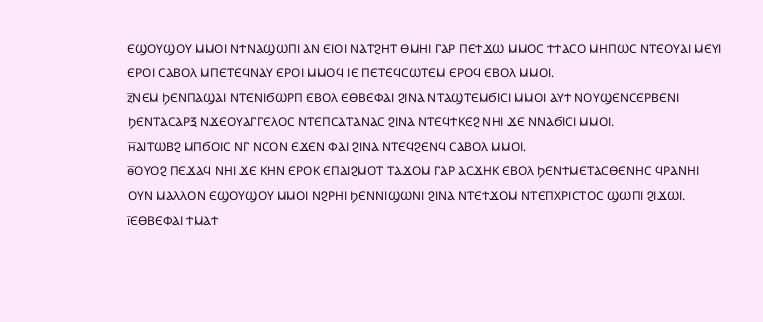ⲈϢⲞⲨϢⲞⲨ ⲘⲘⲞⲒ ⲚϮⲚⲀϢⲰⲠⲒ ⲀⲚ ⲈⲒⲞⲒ ⲚⲀⲦϨⲎⲦ ⲐⲘⲎⲒ ⲄⲀⲢ ⲠⲈϮϪⲰ ⲘⲘⲞⲤ ϮϮⲀⲤⲞ ⲘⲎⲠⲰⲤ ⲚⲦⲈⲞⲨⲀⲒ ⲘⲈⲨⲒ ⲈⲢⲞⲒ ⲤⲀⲂⲞⲖ ⲘⲠⲈⲦⲈϤⲚⲀⲨ ⲈⲢⲞⲒ ⲘⲘⲞϤ ⲒⲈ ⲠⲈⲦⲈϤⲤⲰⲦⲈⲘ ⲈⲢⲞϤ ⲈⲂⲞⲖ ⲘⲘⲞⲒ.
ⲍ̅ⲚⲈⲘ ϦⲈⲚⲠⲀϢⲀⲒ ⲚⲦⲈⲚⲒϬⲰⲢⲠ ⲈⲂⲞⲖ ⲈⲐⲂⲈⲪⲀⲒ ϨⲒⲚⲀ ⲚⲦⲀϢⲦⲈⲘϬⲒⲤⲒ ⲘⲘⲞⲒ ⲀⲨϮ ⲚⲞⲨϢⲈⲚⲤⲈⲢⲂⲈⲚⲒ ϦⲈⲚⲦⲀⲤⲀⲢⲜ ⲚϪⲈⲞⲨⲀⲄⲄⲈⲖⲞⲤ ⲚⲦⲈⲠⲤⲀⲦⲀⲚⲀⲤ ϨⲒⲚⲀ ⲚⲦⲈϤϮⲔⲈϨ ⲚⲎⲒ ϪⲈ ⲚⲚⲀϬⲒⲤⲒ ⲘⲘⲞⲒ.
ⲏ̅ⲀⲒⲦⲰⲂϨ ⲘⲠϬⲞⲒⲤ ⲚⲄ ⲚⲤⲞⲚ ⲈϪⲈⲚ ⲪⲀⲒ ϨⲒⲚⲀ ⲚⲦⲈϤϨⲈⲚϤ ⲤⲀⲂⲞⲖ ⲘⲘⲞⲒ.
ⲑ̅ⲞⲨⲞϨ ⲠⲈϪⲀϤ ⲚⲎⲒ ϪⲈ ⲔⲎⲚ ⲈⲢⲞⲔ ⲈⲠⲀⲒϨⲘⲞⲦ ⲦⲀϪⲞⲘ ⲄⲀⲢ ⲀⲤϪⲎⲔ ⲈⲂⲞⲖ ϦⲈⲚϮⲘⲈⲦⲀⲤⲐⲈⲚⲎⲤ ϤⲢⲀⲚⲎⲒ ⲞⲨⲚ ⲘⲀⲖⲖⲞⲚ ⲈϢⲞⲨϢⲞⲨ ⲘⲘⲞⲒ ⲚϨⲢⲎⲒ ϦⲈⲚⲚⲒϢⲰⲚⲒ ϨⲒⲚⲀ ⲚⲦⲈϮϪⲞⲘ ⲚⲦⲈⲠⲬⲢⲒⲤⲦⲞⲤ ϢⲰⲠⲒ ϨⲒϪⲰⲒ.
ⲓ̅ⲈⲐⲂⲈⲪⲀⲒ ϮⲘⲀϮ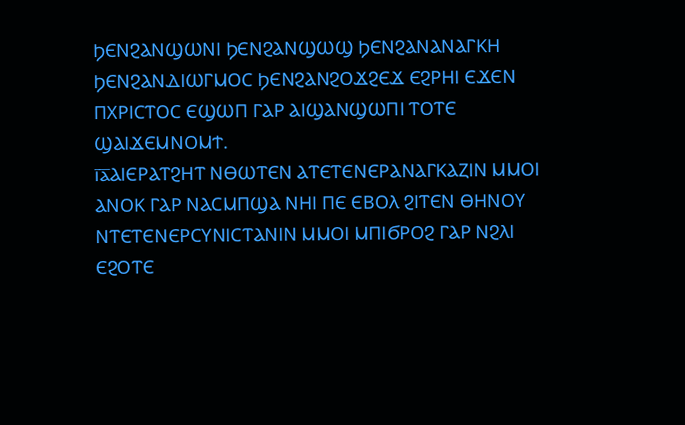ϦⲈⲚϨⲀⲚϢⲰⲚⲒ ϦⲈⲚϨⲀⲚϢⲰϢ ϦⲈⲚϨⲀⲚⲀⲚⲀⲄⲔⲎ ϦⲈⲚϨⲀⲚⲆⲒⲰⲄⲘⲞⲤ ϦⲈⲚϨⲀⲚϨⲞϪϨⲈϪ ⲈϨⲢⲎⲒ ⲈϪⲈⲚ ⲠⲬⲢⲒⲤⲦⲞⲤ ⲈϢⲰⲠ ⲄⲀⲢ ⲀⲒϢⲀⲚϢⲰⲠⲒ ⲦⲞⲦⲈ ϢⲀⲒϪⲈⲘⲚⲞⲘϮ.
ⲓ̅ⲁ̅ⲀⲒⲈⲢⲀⲦϨⲎⲦ ⲚⲐⲰⲦⲈⲚ ⲀⲦⲈⲦⲈⲚⲈⲢⲀⲚⲀⲄⲔⲀⲌⲒⲚ ⲘⲘⲞⲒ ⲀⲚⲞⲔ ⲄⲀⲢ ⲚⲀⲤⲘⲠϢⲀ ⲚⲎⲒ ⲠⲈ ⲈⲂⲞⲖ ϨⲒⲦⲈⲚ ⲐⲎⲚⲞⲨ ⲚⲦⲈⲦⲈⲚⲈⲢⲤⲨⲚⲒⲤⲦⲀⲚⲒⲚ ⲘⲘⲞⲒ ⲘⲠⲒϬⲢⲞϨ ⲄⲀⲢ ⲚϨⲖⲒ ⲈϨⲞⲦⲈ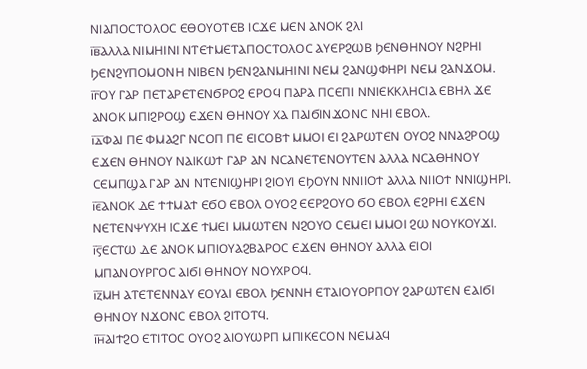ⲚⲒⲀⲠⲞⲤⲦⲞⲖⲞⲤ ⲈⲐⲞⲨⲞⲦⲈⲂ ⲒⲤϪⲈ ⲘⲈⲚ ⲀⲚⲞⲔ ϨⲖⲒ
ⲓ̅ⲃ̅ⲀⲖⲖⲀ ⲚⲒⲘⲎⲒⲚⲒ ⲚⲦⲈϮⲘⲈⲦⲀⲠⲞⲤⲦⲞⲖⲞⲤ ⲀⲨⲈⲢϨⲰⲂ ϦⲈⲚⲐⲎⲚⲞⲨ ⲚϨⲢⲎⲒ ϦⲈⲚϨⲨⲠⲞⲘⲞⲚⲎ ⲚⲒⲂⲈⲚ ϦⲈⲚϨⲀⲚⲘⲎⲒⲚⲒ ⲚⲈⲘ ϨⲀⲚϢⲪⲎⲢⲒ ⲚⲈⲘ ϨⲀⲚϪⲞⲘ.
ⲓ̅ⲅ̅ⲞⲨ ⲄⲀⲢ ⲠⲈⲦⲀⲢⲈⲦⲈⲚϬⲢⲞϨ ⲈⲢⲞϤ ⲠⲀⲢⲀ ⲠⲤⲈⲠⲒ ⲚⲚⲒⲈⲔⲔⲖⲎⲤⲒⲀ ⲈⲂⲎⲖ ϪⲈ ⲀⲚⲞⲔ ⲘⲠⲒϨⲢⲞϢ ⲈϪⲈⲚ ⲐⲎⲚⲞⲨ ⲬⲀ ⲠⲀⲒϬⲒⲚϪⲞⲚⲤ ⲚⲎⲒ ⲈⲂⲞⲖ.
ⲓ̅ⲇ̅ⲪⲀⲒ ⲠⲈ ⲪⲘⲀϨⲄ ⲚⲤⲞⲠ ⲠⲈ ⲈⲒⲤⲞⲂϮ ⲘⲘⲞⲒ ⲈⲒ ϨⲀⲢⲰⲦⲈⲚ ⲞⲨⲞϨ ⲚⲚⲀϨⲢⲞϢ ⲈϪⲈⲚ ⲐⲎⲚⲞⲨ ⲚⲀⲒⲔⲰϮ ⲄⲀⲢ ⲀⲚ ⲚⲤⲀⲚⲈⲦⲈⲚⲞⲨⲦⲈⲚ ⲀⲖⲖⲀ ⲚⲤⲀⲐⲎⲚⲞⲨ ⲤⲈⲘⲠϢⲀ ⲄⲀⲢ ⲀⲚ ⲚⲦⲈⲚⲒϢⲎⲢⲒ ϨⲒⲞⲨⲒ ⲈϦⲞⲨⲚ ⲚⲚⲒⲒⲞϮ ⲀⲖⲖⲀ ⲚⲒⲒⲞϮ ⲚⲚⲒϢⲎⲢⲒ.
ⲓ̅ⲉ̅ⲀⲚⲞⲔ ⲆⲈ ϮϮⲘⲀϮ ⲈϬⲞ ⲈⲂⲞⲖ ⲞⲨⲞϨ ⲈⲈⲢϨⲞⲨⲞ ϬⲞ ⲈⲂⲞⲖ ⲈϨⲢⲎⲒ ⲈϪⲈⲚ ⲚⲈⲦⲈⲚⲮⲨⲬⲎ ⲒⲤϪⲈ ϮⲘⲈⲒ ⲘⲘⲰⲦⲈⲚ ⲚϨⲞⲨⲞ ⲤⲈⲘⲈⲒ ⲘⲘⲞⲒ ϨⲰ ⲚⲞⲨⲔⲞⲨϪⲒ.
ⲓ̅ⲋ̅ⲈⲤⲦⲰ ⲆⲈ ⲀⲚⲞⲔ ⲘⲠⲒⲞⲨⲀϨⲂⲀⲢⲞⲤ ⲈϪⲈⲚ ⲐⲎⲚⲞⲨ ⲀⲖⲖⲀ ⲈⲒⲞⲒ ⲘⲠⲀⲚⲞⲨⲢⲄⲞⲤ ⲀⲒϬⲒ ⲐⲎⲚⲞⲨ ⲚⲞⲨⲬⲢⲞϤ.
ⲓ̅ⲍ̅ⲘⲎ ⲀⲦⲈⲦⲈⲚⲚⲀⲨ ⲈⲞⲨⲀⲒ ⲈⲂⲞⲖ ϦⲈⲚⲚⲎ ⲈⲦⲀⲒⲞⲨⲞⲢⲠⲞⲨ ϨⲀⲢⲰⲦⲈⲚ ⲈⲀⲒϬⲒ ⲐⲎⲚⲞⲨ ⲚϪⲞⲚⲤ ⲈⲂⲞⲖ ϨⲒⲦⲞⲦϤ.
ⲓ̅ⲏ̅ⲀⲒϮϨⲞ ⲈⲦⲒⲦⲞⲤ ⲞⲨⲞϨ ⲀⲒⲞⲨⲰⲢⲠ ⲘⲠⲒⲔⲈⲤⲞⲚ ⲚⲈⲘⲀϤ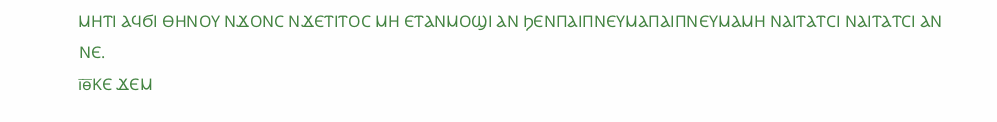ⲘⲎⲦⲒ ⲀϤϬⲒ ⲐⲎⲚⲞⲨ ⲚϪⲞⲚⲤ ⲚϪⲈⲦⲒⲦⲞⲤ ⲘⲎ ⲈⲦⲀⲚⲘⲞϢⲒ ⲀⲚ ϦⲈⲚⲠⲀⲒⲠⲚⲈⲨⲘⲀⲠⲀⲒⲠⲚⲈⲨⲘⲀⲘⲎ ⲚⲀⲒⲦⲀⲦⲤⲒ ⲚⲀⲒⲦⲀⲦⲤⲒ ⲀⲚ ⲚⲈ.
ⲓ̅ⲑ̅ⲔⲈ ϪⲈⲘ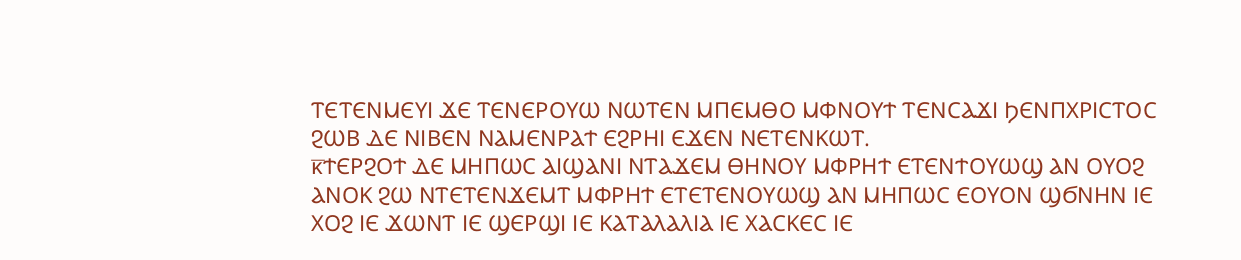ⲦⲈⲦⲈⲚⲘⲈⲨⲒ ϪⲈ ⲦⲈⲚⲈⲢⲞⲨⲰ ⲚⲰⲦⲈⲚ ⲘⲠⲈⲘⲐⲞ ⲘⲪⲚⲞⲨϮ ⲦⲈⲚⲤⲀϪⲒ ϦⲈⲚⲠⲬⲢⲒⲤⲦⲞⲤ ϨⲰⲂ ⲆⲈ ⲚⲒⲂⲈⲚ ⲚⲀⲘⲈⲚⲢⲀϮ ⲈϨⲢⲎⲒ ⲈϪⲈⲚ ⲚⲈⲦⲈⲚⲔⲰⲦ.
ⲕ̅ϮⲈⲢϨⲞϮ ⲆⲈ ⲘⲎⲠⲰⲤ ⲀⲒϢⲀⲚⲒ ⲚⲦⲀϪⲈⲘ ⲐⲎⲚⲞⲨ ⲘⲪⲢⲎϮ ⲈⲦⲈⲚϮⲞⲨⲰϢ ⲀⲚ ⲞⲨⲞϨ ⲀⲚⲞⲔ ϨⲰ ⲚⲦⲈⲦⲈⲚϪⲈⲘⲦ ⲘⲪⲢⲎϮ ⲈⲦⲈⲦⲈⲚⲞⲨⲰϢ ⲀⲚ ⲘⲎⲠⲰⲤ ⲈⲞⲨⲞⲚ ϢϬⲚⲎⲚ ⲒⲈ ⲬⲞϨ ⲒⲈ ϪⲰⲚⲦ ⲒⲈ ϢⲈⲢϢⲒ ⲒⲈ ⲔⲀⲦⲀⲖⲀⲖⲒⲀ ⲒⲈ ⲬⲀⲤⲔⲈⲤ ⲒⲈ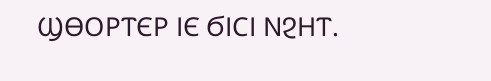ϢⲐⲞⲢⲦⲈⲢ ⲒⲈ ϬⲒⲤⲒ ⲚϨⲎⲦ.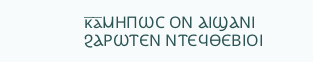ⲕ̅ⲁ̅ⲘⲎⲠⲰⲤ ⲞⲚ ⲀⲒϢⲀⲚⲒ ϨⲀⲢⲰⲦⲈⲚ ⲚⲦⲈϤⲐⲈⲂⲒⲞⲒ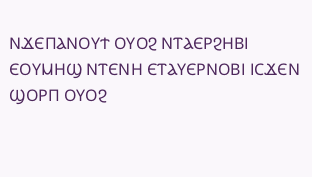ⲚϪⲈⲠⲀⲚⲞⲨϮ ⲞⲨⲞϨ ⲚⲦⲀⲈⲢϨⲎⲂⲒ ⲈⲞⲨⲘⲎϢ ⲚⲦⲈⲚⲎ ⲈⲦⲀⲨⲈⲢⲚⲞⲂⲒ ⲒⲤϪⲈⲚ ϢⲞⲢⲠ ⲞⲨⲞϨ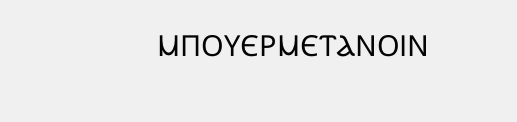ⲘⲠⲞⲨⲈⲢⲘⲈⲦⲀⲚⲞⲒⲚ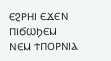ⲈϨⲢⲎⲒ ⲈϪⲈⲚ ⲠⲒϬⲰϦⲈⲘ ⲚⲈⲘ ϮⲠⲞⲢⲚⲒⲀ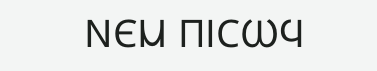ⲚⲈⲘ ⲠⲒⲤⲰϤ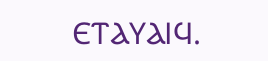ⲈⲦⲀⲨⲀⲒϤ.